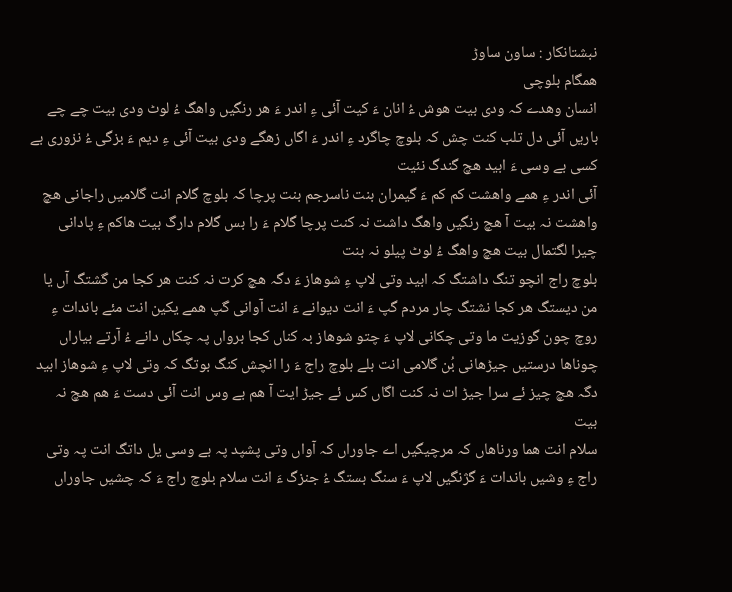نبشتانکار : ساون ساوڑ
ھمگام بلوچی
انسان وھدے کہ ودی بیت ھوش ءُ انان ءَ کیت آئی ءِ اندر ءَ ھر رنگیں واھگ ءُ لوٹ ودی بیت چے چے باریں آئی دل تلب کنت چش کہ بلوچ چاگرد ءِ اندر ءَ اگاں زھگے ودی بیت آئی ءِ دیم ءَ بزگی ءُ نزوری بے کسی بے وسی ءَ ابید ھچ گندگ نئیت
آئی اندر ءِ ھمے واھشت کم کم ءَ گیمران بنت ناسرجم بنت پرچا کہ بلوچ گلام انت گلامیں راجانی ھچ واھشت نہ بیت آ ھچ رنگیں واھگ داشت نہ کنت پرچا گلام ءَ را بس گلام دارگ بیت ھاکم ءِ پادانی چیرا لگتمال بیت ھچ واھگ ءُ لوٹ پیلو نہ بنت
بلوچ راج انچو تنگ داشتگ کہ ابید وتی لاپ ءِ شوھاز ءَ دگہ ھچ کرت نہ کنت ھر کجا من گشتگ آں یا من دیستگ ھر کجا نشتگ چار مردم گپ ءَ انت دیوانے ءَ انت آوانی گپ ھمے یکین انت مئے باندات ءِ روچ چون گوزیت ما وتی چکانی لاپ ءَ چتو شوھاز بہ کناں کجا برواں پہ چکاں دانے ءُ آرتے بیاراں
چوناھا درستیں جیڑھانی بُن گلامی انت بلے بلوچ راج ءَ را انچش کنگ بوتگ کہ وتی لاپ ءِ شوھاز ابید دگہ ھچ چیز ئے سرا جیڑ ات نہ کنت اگاں کس ئے جیڑ ایت آ ھم بے وس انت آئی دست ءَ ھم ھچ نہ بیت
سلام انت ھما ورناھاں کہ مرچیگیں اے جاوراں کہ آواں وتی پشپد پہ بے وسی یل داتگ انت پہ وتی راج ءِ وشیں باندات ءَ گژنگیں لاپ ءَ سنگ بستگ ءُ جنزگ ءَ انت سلام بلوچ راج ءَ کہ چشیں جاوراں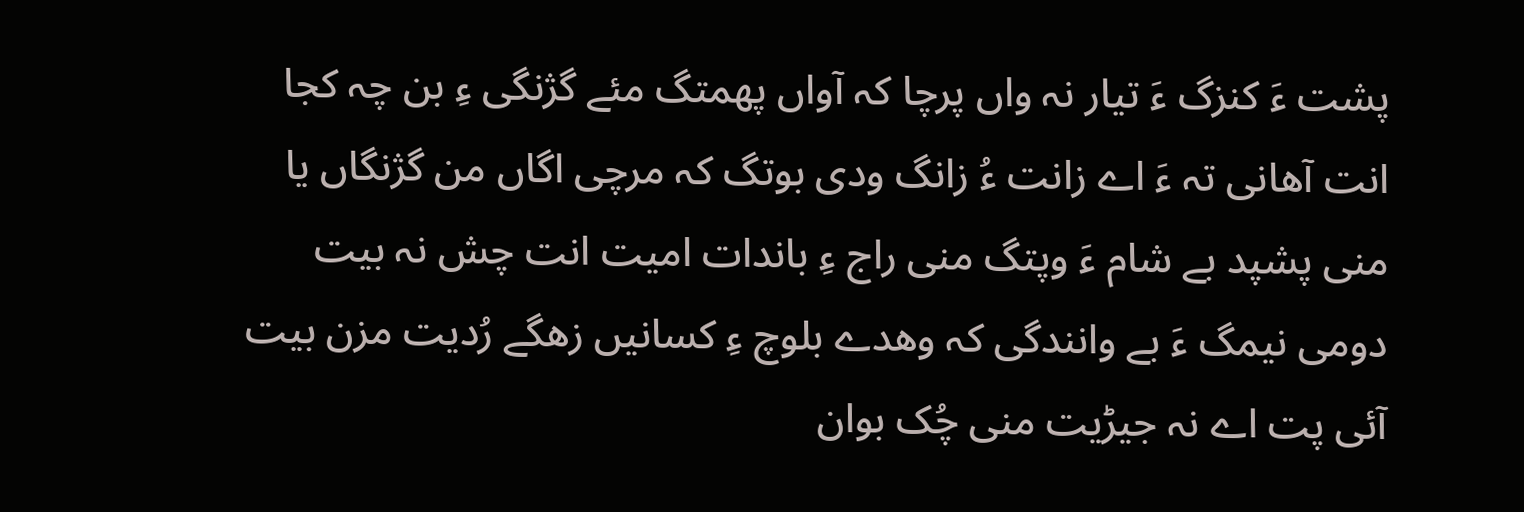پشت ءَ کنزگ ءَ تیار نہ واں پرچا کہ آواں پھمتگ مئے گژنگی ءِ بن چہ کجا انت آھانی تہ ءَ اے زانت ءُ زانگ ودی بوتگ کہ مرچی اگاں من گژنگاں یا منی پشپد بے شام ءَ وپتگ منی راج ءِ باندات امیت انت چش نہ بیت
دومی نیمگ ءَ بے وانندگی کہ وھدے بلوچ ءِ کسانیں زھگے رُدیت مزن بیت آئی پت اے نہ جیڑیت منی چُک بوان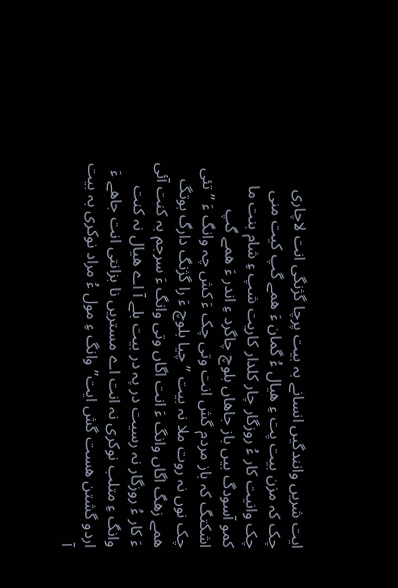ایت شریں وانندگیں انسانے بہ بیت پرچا گژنگی انت لاچاری چک کہ مزن بیت پت ءِ ھیال ءُ گمان ءَ ھمے گپ کیت منی چک وانیت کار ءُ روزگار چار کلدار کاریت شپ ءِ شام بنت ما کمو آسودگ بیں باز جاھاں بلوچ چاگرد ءِ اندر ءَ ھمے گپ اشکتگ کہ باز مردم گش انت وتی چک ءَ کش چہ وانگ ءَ ” تئی چک نوں نہ روت ملا نہ بیت ” چیا بلوچ ءَ را گژنگ دارگ بوتگ ھمے زھگ اگاں وانگ ءَ انت اگاں وتی وانگ ءَ سرجم بہ کنت آئی ءَ کار ءُ روزگار نہ رسیت در پہ در بیت بلے آ اے ھیال نہ کنت وانگ ءِ متلب نوکری نہ انت اے مستریں نا بزانتی انت جاھے ءَ اردو گشتن ھست گش ایت” وانگ ءِ مول ءُ مراد نوکری بہ بیت آ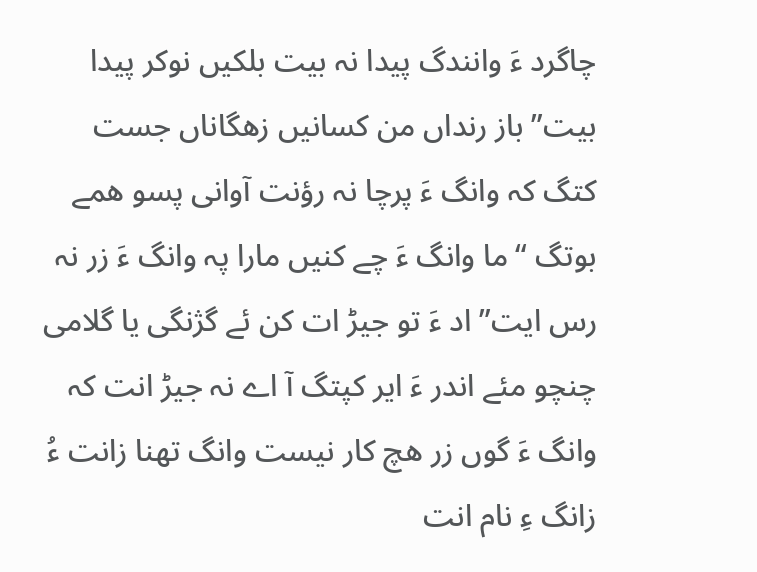چاگرد ءَ وانندگ پیدا نہ بیت بلکیں نوکر پیدا بیت” باز رنداں من کسانیں زھگاناں جست کتگ کہ وانگ ءَ پرچا نہ رؤنت آوانی پسو ھمے بوتگ “ما وانگ ءَ چے کنیں مارا پہ وانگ ءَ زر نہ رس ایت” اد ءَ تو جیڑ ات کن ئے گژنگی یا گلامی چنچو مئے اندر ءَ ایر کپتگ آ اے نہ جیڑ انت کہ وانگ ءَ گوں زر ھچ کار نیست وانگ تھنا زانت ءُ زانگ ءِ نام انت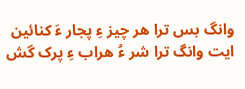وانگ بس ترا ھر چیز ءِ پجار ءَ کنائین ایت وانگ ترا شر ءُ ھراب ءِ پرک گش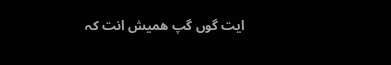ایت گوں گپ ھمیش انت کہ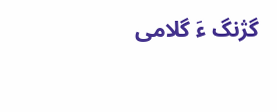گژنگ ءَ گلامی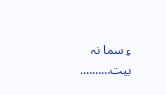ءِ سما نہ بیت……….